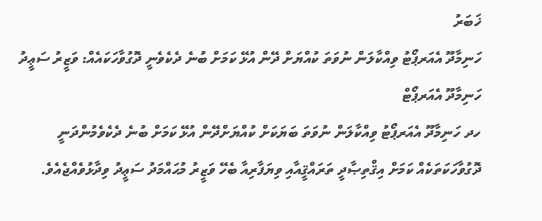ޚަބަރު
ހަނިމާދޫ އެއަރޕޯޓު ވިއްކާލަން ނުވަތަ ކުއްޔަށް ދޭން އުޅޭ ކަމަށް ބުނެ ދެކެވެނީ ދޮގުވާހަކައެއް: ވަޒީރު ސަޢީދު
ހަނިމާދޫ އެއަރޕޯޓް
ހދ ހަނިމާދޫ އެއަރޕޯޓު ވިއްކާލަން ނުވަތަ ބަޔަކަށް ކުއްޔަށްދޭން އުޅޭ ކަމަށް ބުނެ ދެކެވެމުންދަނީ ދޮގުވާހަކަތަކެއް ކަމަށް އިޤްތިޞާދީ ތަރައްޤީއާއި ވިޔަފާރިއާ ބެހޭ ވަޒީރު މުޙައްމަދު ސަޢީދު ވިދާޅުވެއްޖެއެވެ.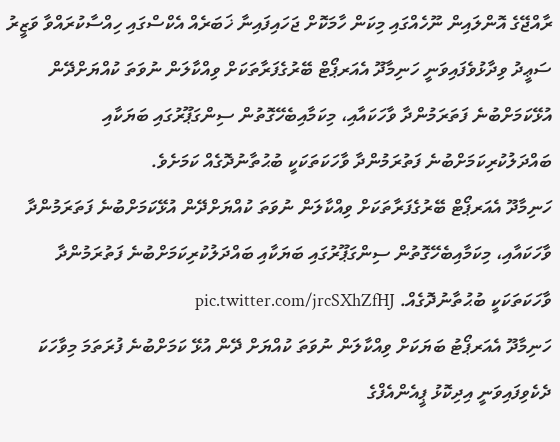ރާއްޖޭގެ އޮންލައިން ނޫހެއްގައި މިކަން ހާމަކޮށް ޖަހައިފައިނާ ޚަބަރެއް އެކްސްގައި ހިއްސާކުރައްވާ ވަޒީރު ސަޢީދު ވިދާޅުވެފައިވަނީ ހަނިމާދޫ އެއަރޕޯޓް ބޭރުގެފަރާތަކަށް ވިއްކާލަން ނުވަތަ ކުއްޔަށްދޭން އުޅޭކަމަށްބުނެ ފަތަރަމުންދާ ވާހަކައާއި، މިކަމާއިބެހޭގޮތުން ސިންގަޕޫރުގައި ބަޔަކާއި ބައްދަލުކުރިކަމަށްބުނެ ފަތުރަމުންދާ ވާހަކަތަކަކީ ބުޙުތާނުދޮގެއް ކަމަށެވެ.
ހަނިމާދޫ އެއަރޕޯޓް ބޭރުގެފަރާތަކަށް ވިއްކާލަން ނުވަތަ ކުއްޔަށްދޭން އުޅޭކަމަށްބުނެ ފަތަރަމުންދާ ވާހަކައާއި، މިކަމާއިބެހޭގޮތުން ސިންގަޕޫރުގައި ބަޔަކާއި ބައްދަލުކުރިކަމަށްބުނެ ފަތުރަމުންދާ ވާހަކަތަކަކީ ބުޙުތާނުދޮގެއް. pic.twitter.com/jrcSXhZfHJ
ހަނިމާދޫ އެއަރޕޯޓު ބަޔަކަށް ވިއްކާލަން ނުވަތަ ކުއްޔަށް ދޭން އުޅޭ ކަމަށްބުނެ ފުރަތަމަ މިވާހަކަ ދެކެވިފައިވަނީ އިދިކޮޅު ޕީއެންއެފްގެ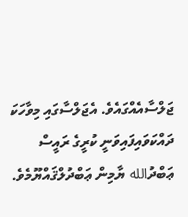ޖަލްސާއެއްގައެވެ. އެޖަލްސާގައި މިވާހަކަ ދައްކަވައިފައިވަނީ ކުރީގެ ރައީސް ޢަބްދުالله ޔާމިން ޢަބްދުލްޤައްޔޫމެވެ.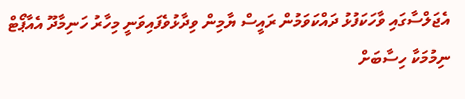އެޖަލްސާގައި ވާހަކަފުޅު ދައްކަވަމުން ރައީސް ޔާމިން ވިދާޅުވެފައިވަނީ މިހާރު ހަނިމާދޫ އެއާޕޯޓް ނިމުމަކާ ހިސާބަށް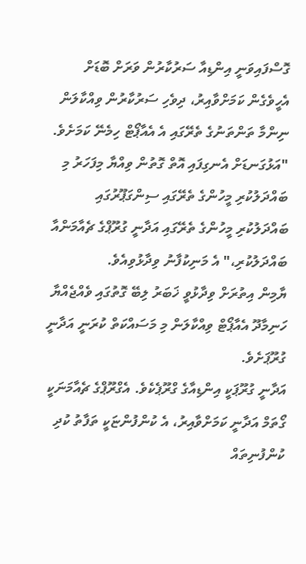ގޮސްފައިވަނީ އިންޑިއާ ސަރުކާރުން ވަރަށް ބޮޑަށް އެހީވެގެން ކަމަށްވާއިރު، ދިވެހި ސަރުކާރުން ވިއްކާލަން ނިންމާ ތަންތަނުގެ ތެރޭގައި އެ އެއާޕޯޓް ހިމެނޭ ކަމަށެވެ.
"އަޅުގަނޑަށް އެނގިފައި އޮތް ގޮތުން ވިއްޔާ މިފަހަރު މި ބައްދަލުކުރި މީހުންގެ ތެރޭގައި ސިންގަޕޫރުގައި ބައްދަލުކުރި މީހުންގެ ތެރޭގައި އަދާނީ ގުރޫޕްގެ ޗެއާމަންއާ ބައްދަލުކުރި،" އެ މަނިކުފާނު ވިދާޅުވިއެވެ.
ޔާމިން އިތުރަށް ވިދާޅުވީ ޚަބަރު ލިބޭ ގޮތުގައި ވެއްޖެއްޔާ ހަނިމާދޫ އެއާޕޯޓް ވިއްކާލަން މި މަސައްކަތް ކުރަނީ އަދާނީ ގުރޫޕަށެވެ.
އަދާނީ ގުރޫޕަކީ އިންޑިއާގެ ގްރޫޕެކެވެ. އެގްރޫޕްގެ ޗެއާމަނަކީ ގޯތަމް އަދާނީ ކަމަށްވާއިރު، އެ ކުންފުންޏަކީ ތަފާތު ކުދި ކުންފުނިތައް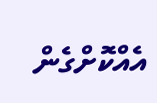އެއްކޮށްގެން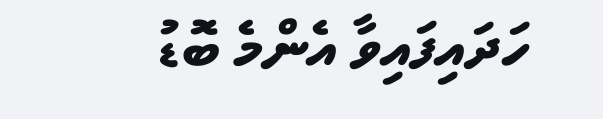ހަދައިފައިވާ އެންމެ ބޮޑު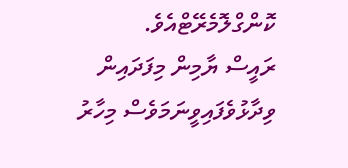ކޮންގްލޮމެރޭޓްއެވެ.
ރައީސް ޔާމިން މިފަދައިން ވިދާޅުވެފައިވީނަމަވެސް މިހާރު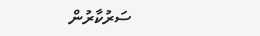ސަރުކާރުން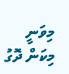މިވަނީ މިކަން ދޮގު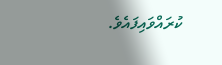ކުރައްވައިފައެވެ.